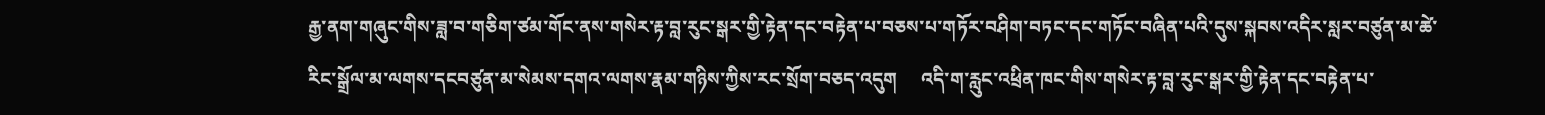རྒྱ་ནག་གཞུང་གིས་ཟླ་བ་གཅིག་ཙམ་གོང་ནས་གསེར་རྟ་བླ་རུང་སྒར་གྱི་རྟེན་དང་བརྟེན་པ་བཅས་པ་གཏོར་བཤིག་བཏང་དང་གཏོང་བཞིན་པའི་དུས་སྐབས་འདིར་སླར་བཙུན་མ་ཚེ་རིང་སྒྲོལ་མ་ལགས་དངབཙུན་མ་སེམས་དགའ་ལགས་རྣམ་གཉིས་ཀྱིས་རང་སྲོག་བཅད་འདུག     འདི་ག་རླུང་འཕྲིན་ཁང་གིས་གསེར་རྟ་བླ་རུང་སྒར་གྱི་རྟེན་དང་བརྟེན་པ་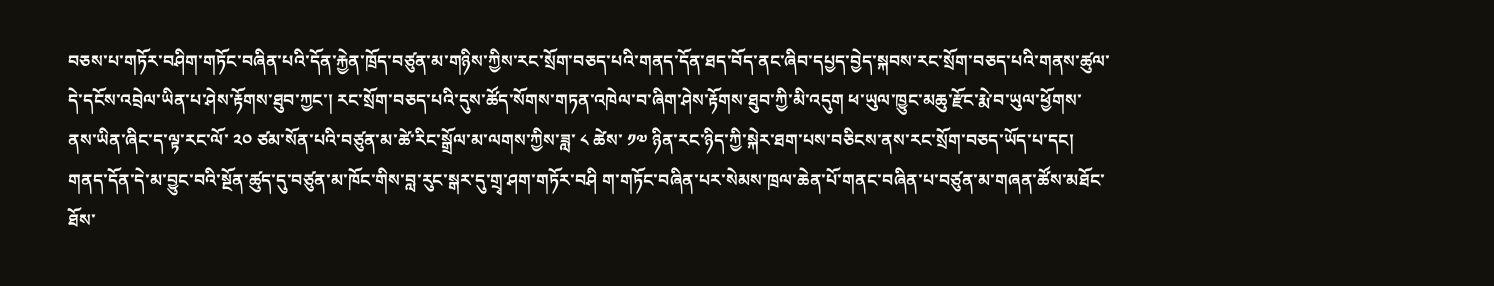བཅས་པ་གཏོར་བཤིག་གཏོང་བཞིན་པའི་དོན་རྐྱེན་ཁྲོད་བཙུན་མ་གཉིས་ཀྱིས་རང་སྲོག་བཅད་པའི་གནད་དོན་ཐད་བོད་ནང་ཞིབ་དཔྱད་བྱེད་སྐབས་རང་སྲོག་བཅད་པའི་གནས་ཚུལ་དེ་དངོས་འབྲེལ་ཡིན་པ་ཤེས་རྟོགས་ཐུབ་ཀྱང་། རང་སྲོག་བཅད་པའི་དུས་ཚོད་སོགས་གཏན་འཁེལ་བ་ཞིག་ཤེས་རྟོགས་ཐུབ་ཀྱི་མི་འདུག ཕ་ཡུལ་ཁྱུང་མཆུ་རྫོང་རྨེ་བ་ཡུལ་ཕྱོགས་ནས་ཡིན་ཞིང་ད་ལྟ་རང་ལོ་ ༢༠ ཙམ་སོན་པའི་བཙུན་མ་ཚེ་རིང་སྒྲོལ་མ་ལགས་ཀྱིས་ཟླ་ ༨ ཚེས་ ༡༧ ཉིན་རང་ཉིད་ཀྱི་སྐེར་ཐག་པས་བཅིངས་ནས་རང་སྲོག་བཅད་ཡོད་པ་དང།  གནད་དོན་དེ་མ་བྱུང་བའི་སྔོན་ཚུད་དུ་བཙུན་མ་ཁོང་གིས་བླ་རུང་སྒར་དུ་གྲྭ་ཤག་གཏོར་བཤི ག་གཏོང་བཞིན་པར་སེམས་ཁྲལ་ཆེན་པོ་གནང་བཞིན་པ་བཙུན་མ་གཞན་ཚོས་མཐོང་ཐོས་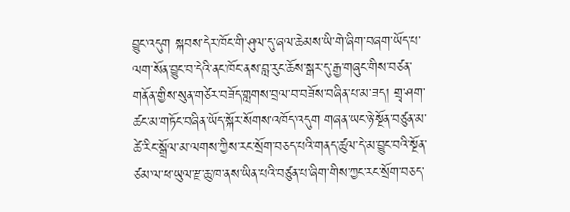བྱུང་འདུག སྐབས་དེར་ཁོང་གི་ཤུལ་དུ་ཞལ་ཆེམས་ཡི་གེ་ཞིག་བཞག་ཡོད་པ་ལག་སོན་བྱུང་བ་དེའི་ནང་ཁོང་ནས་བླ་རུང་ཆོས་སྒར་དུ་རྒྱ་གཞུང་གིས་བཙན་གནོན་གྱིས་སུན་གཙེར་བཟོད་གླགས་བྲལ་བ་བཟོས་བཞིན་པ་མ་ཟད། གྲྭ་ཤག་ཚང་མ་གཏོང་བཞིན་ཡོད་སྐོར་སོགས་འཁོད་འདུག གཞན་ཡང་ཉེ་སྔོན་བཙུན་མ་ཚེ་རིང་སྒྲོལ་མ་ལགས་ཀྱིས་རང་སྲོག་བཅད་པའི་གནད་ཚུལ་དེ་མ་བྱུང་བའི་སྔོན་ཙམ་ལ་ཕ་ཡུལ་རྫ་ཆུ་ཁ་ནས་ཡིན་པའི་བཙུན་པ་ཞིག་གིས་ཀྱང་རང་སྲོག་བཅད་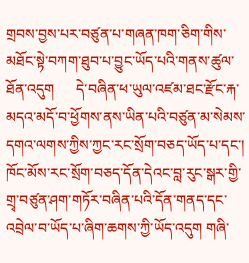གྲབས་བྱས་པར་བཙུན་པ་གཞན་ཁག་ཅིག་གིས་མཐོང་སྟེ་བཀག་ཐུབ་པ་བྱུང་ཡོད་པའི་གནས་ཚུལ་ཐོན་འདུག      དེ་བཞིན་ཕ་ཡུལ་འཛམ་ཐང་རྫོང་རྐ་མདའ་མདོ་བ་ཕྱོགས་ནས་ཡིན་པའི་བཙུན་མ་སེམས་དགའ་ལགས་ཀྱིས་ཀྱང་རང་སྲོག་བཅད་ཡོད་པ་དང་། ཁོང་མོས་རང་སྲོག་བཅད་དོན་དེའང་བླ་རུང་སྒར་གྱི་གྲྭ་བཙུན་ཤག་གཏོར་བཞིན་པའི་དོན་གནད་དང་འབྲེལ་བ་ཡོད་པ་ཞིག་ཆགས་ཀྱི་ཡོད་འདུག གཞི་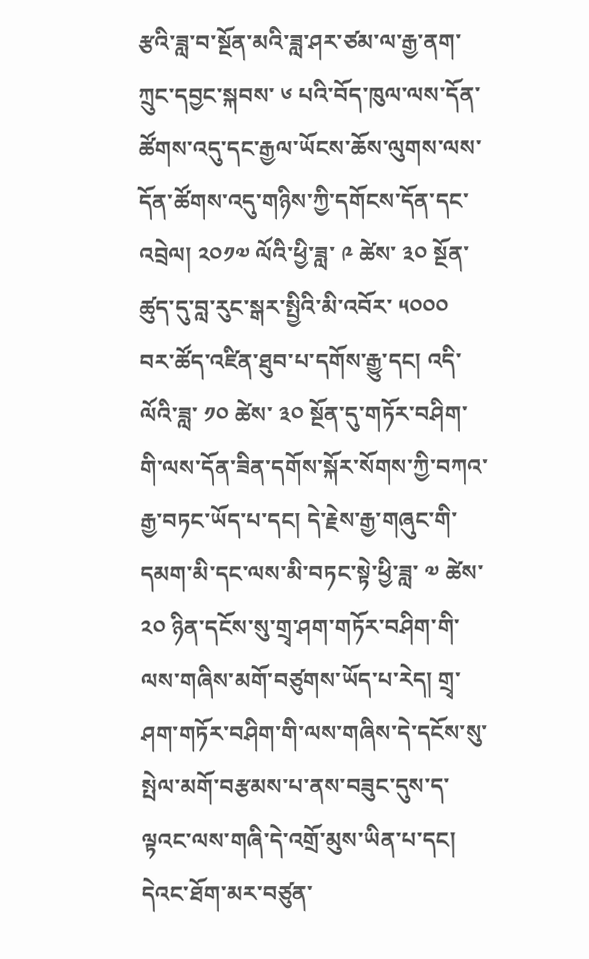རྩའི་ཟླ་བ་སྔོན་མའི་ཟླ་ཤར་ཙམ་ལ་རྒྱ་ནག་ཀྲུང་དབྱང་སྐབས་ ༦ པའི་བོད་ཁུལ་ལས་དོན་ཚོགས་འདུ་དང་རྒྱལ་ཡོངས་ཆོས་ལུགས་ལས་དོན་ཚོགས་འདུ་གཉིས་ཀྱི་དགོངས་དོན་དང་འབྲེལ། ༢༠༡༧ ལོའི་ཕྱི་ཟླ་ ༩ ཚེས་ ༣༠ སྔོན་ཚུད་དུ་བླ་རུང་སྒར་སྤྱིའི་མི་འབོར་ ༥༠༠༠ བར་ཚོད་འཛིན་ཐུབ་པ་དགོས་རྒྱུ་དང། འདི་ལོའི་ཟླ་ ༡༠ ཚེས་ ༣༠ སྔོན་དུ་གཏོར་བཤིག་གི་ལས་དོན་ཟིན་དགོས་སྐོར་སོགས་ཀྱི་བཀའ་རྒྱ་བཏང་ཡོད་པ་དང། དེ་རྗེས་རྒྱ་གཞུང་གི་དམག་མི་དང་ལས་མི་བཏང་སྟེ་ཕྱི་ཟླ་ ༧ ཚེས་ ༢༠ ཉིན་དངོས་སུ་གྲྭ་ཤག་གཏོར་བཤིག་གི་ལས་གཞིས་མགོ་བཙུགས་ཡོད་པ་རེད། གྲྭ་ཤག་གཏོར་བཤིག་གི་ལས་གཞིས་དེ་དངོས་སུ་སྤེལ་མགོ་བརྩམས་པ་ནས་བཟུང་དུས་ད་ལྟའང་ལས་གཞི་དེ་འགྲོ་མུས་ཡིན་པ་དང། དེའང་ཐོག་མར་བཙུན་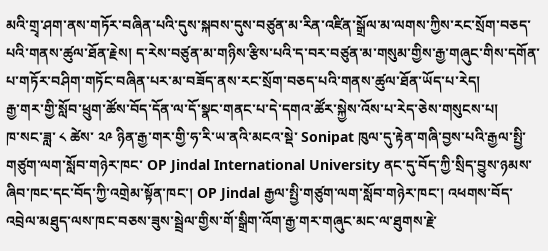མའི་གྲྭ་ཤག་ནས་གཏོར་བཞིན་པའི་དུས་སྐབས་དུས་བཙུན་མ་རིན་འཛིན་སྒྲོལ་མ་ལགས་ཀྱིས་རང་སྲོག་བཅད་པའི་གནས་ཚུལ་ཐོན་རྗེས། ད་རེས་བཙུན་མ་གཉིས་རྩིས་པའི་ད་བར་བཙུན་མ་གསུམ་གྱིས་རྒྱ་གཞུང་གིས་དགོན་པ་གཏོར་བཤིག་གཏོང་བཞིན་པར་མ་བཟོད་ནས་རང་སྲོག་བཅད་པའི་གནས་ཚུལ་ཐོན་ཡོད་པ་རེད།
རྒྱ་གར་གྱི་སློབ་ཕྲུག་ཚོས་བོད་དོན་ལ་དོ་སྣང་གནང་པ་དེ་དགའ་ཚོར་སྐྱེས་འོས་པ་རེད་ཅེས་གསུངས་པ།
ཁ་སང་ཟླ་ ༨ ཚེས་ ༢༩ ཉིན་རྒྱ་གར་གྱི་ཧ་རི་ཡ་ནའི་མངའ་སྡེ་ Sonipat ཁུལ་དུ་རྟེན་གཞི་བྱས་པའི་རྒྱལ་སྤྱི་གཙུག་ལག་སློབ་གཉེར་ཁང་ OP Jindal International University ནང་དུ་བོད་ཀྱི་སྲིད་བྱུས་ཉམས་ཞིབ་ཁང་དང་བོད་ཀྱི་འགྲེམ་སྟོན་ཁང་། OP Jindal རྒྱལ་སྤྱི་གཙུག་ལག་སློབ་གཉེར་ཁང་། འཕགས་བོད་འབྲེལ་མཐུད་ལས་ཁང་བཅས་ཟུས་སྦྲེལ་གྱིས་གོ་སྒྲིག་འོག་རྒྱ་གར་གཞུང་མང་ལ་ཐུགས་རྗེ་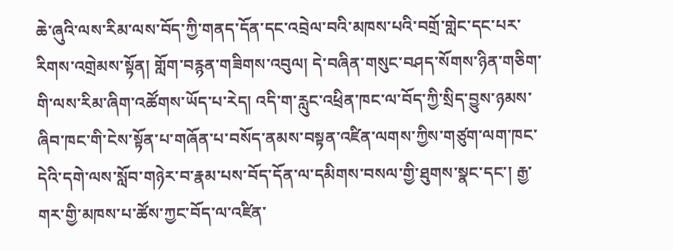ཆེ་ཞུའི་ལས་རིམ་ལས་བོད་ཀྱི་གནད་དོན་དང་འབྲེལ་བའི་མཁས་པའི་བགྲོ་གླེང་དང་པར་རིགས་འགྲེམས་སྟོན། གློག་བརྙན་གཟིགས་འབུལ། དེ་བཞིན་གསུང་བཤད་སོགས་ཉིན་གཅིག་གི་ལས་རིམ་ཞིག་འཚོགས་ཡོད་པ་རེད། འདི་ག་རླུང་འཕྲིན་ཁང་ལ་བོད་ཀྱི་སྲིད་བྱུས་ཉམས་ཞིབ་ཁང་གི་ངེས་སྟོན་པ་གཞོན་པ་བསོད་ནམས་བསྟན་འཛིན་ལགས་ཀྱིས་གཙུག་ལག་ཁང་དེའི་དགེ་ལས་སློབ་གཉེར་བ་རྣམ་པས་བོད་དོན་ལ་དམིགས་བསལ་གྱི་ཐུགས་སྣང་དང་། རྒྱ་གར་གྱི་མཁས་པ་ཚོས་ཀྱང་བོད་ལ་འཛིན་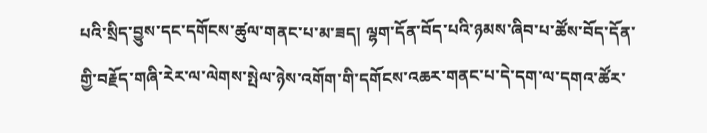པའི་སྲིད་བྱུས་དང་དགོངས་ཚུལ་གནང་པ་མ་ཟད། ལྷག་དོན་བོད་པའི་ཉམས་ཞིབ་པ་ཚོས་བོད་དོན་གྱི་བརྗོད་གཞི་རེར་ལ་ལེགས་སྤེལ་ཉེས་འགོག་གི་དགོངས་འཆར་གནང་པ་དེ་དག་ལ་དགའ་ཚོར་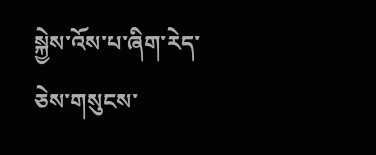སྐྱེས་འོས་པ་ཞིག་རེད་ཅེས་གསུངས་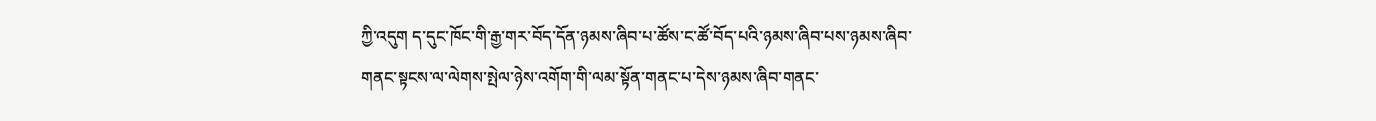ཀྱི་འདུག ད་དུང་ཁོང་གི་རྒྱ་གར་བོད་དོན་ཉམས་ཞིབ་པ་ཚོས་ང་ཚོ་བོད་པའི་ཉམས་ཞིབ་པས་ཉམས་ཞིབ་གནང་སྟངས་ལ་ལེགས་སྤེལ་ཉེས་འགོག་གི་ལམ་སྟོན་གནང་པ་དེས་ཉམས་ཞིབ་གནང་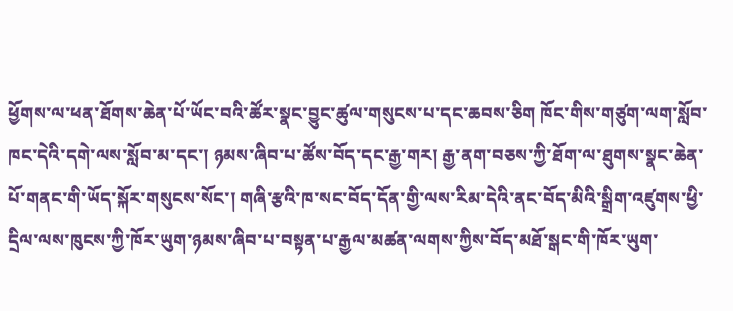ཕྱོགས་ལ་ཕན་ཐོགས་ཆེན་པོ་ཡོང་བའི་ཚོར་སྣང་བྱུང་ཚུལ་གསུངས་པ་དང་ཆབས་ཅིག ཁོང་གིས་གཙུག་ལག་སློབ་ཁང་དེའི་དགེ་ལས་སློབ་མ་དང་། ཉམས་ཞིབ་པ་ཚོས་བོད་དང་རྒྱ་གར། རྒྱ་ནག་བཅས་ཀྱི་ཐོག་ལ་ཐུགས་སྣང་ཆེན་པོ་གནང་གི་ཡོད་སྐོར་གསུངས་སོང་། གཞི་རྩའི་ཁ་སང་བོད་དོན་གྱི་ལས་རིམ་དེའི་ནང་བོད་མིའི་སྒྲིག་འཛུགས་ཕྱི་དྲིལ་ལས་ཁུངས་ཀྱི་ཁོར་ཡུག་ཉམས་ཞིབ་པ་བསྟན་པ་རྒྱལ་མཚན་ལགས་ཀྱིས་བོད་མཐོ་སྒང་གི་ཁོར་ཡུག་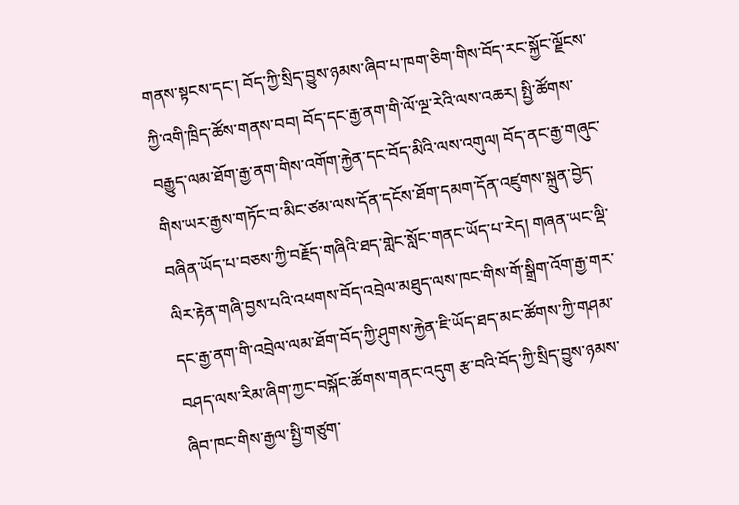གནས་སྟངས་དང་། བོད་ཀྱི་སྲིད་བྱུས་ཉམས་ཞིབ་པ་ཁག་ཅིག་གིས་བོད་རང་སྐྱོང་ལྗོངས་ཀྱི་འགི་ཁྲིད་ཚོས་གནས་བབ། བོད་དང་རྒྱ་ནག་གི་ལོ་ལྔ་རེའི་ལས་འཆར། སྤྱི་ཚོགས་བརྒྱུད་ལམ་ཐོག་རྒྱ་ནག་གིས་འགོག་རྐྱེན་དང་བོད་མིའི་ལས་འགུལ། བོད་ནང་རྒྱ་གཞུང་གིས་ཡར་རྒྱས་གཏོང་བ་མིང་ཙམ་ལས་དོན་དངོས་ཐོག་དམག་དོན་འཛུགས་སྐྲུན་བྱེད་བཞིན་ཡོད་པ་བཅས་ཀྱི་བརྗོད་གཞིའི་ཐད་གླེང་སློང་གནང་ཡོད་པ་རེད། གཞན་ཡང་ལྡི་ལིར་རྟེན་གཞི་བྱས་པའི་འཕགས་བོད་འབྲེལ་མཐུད་ལས་ཁང་གིས་གོ་སྒྲིག་འོག་རྒྱ་གར་དང་རྒྱ་ནག་གི་འབྲེལ་ལམ་ཐོག་བོད་ཀྱི་ཤུགས་རྐྱེན་ཇི་ཡོད་ཐད་མང་ཚོགས་ཀྱི་གཤམ་བཤད་ལས་རིམ་ཞིག་ཀྱང་བསྐོང་ཚོགས་གནང་འདུག རྩ་བའི་བོད་ཀྱི་སྲིད་བྱུས་ཉམས་ཞིབ་ཁང་གིས་རྒྱལ་སྤྱི་གཙུག་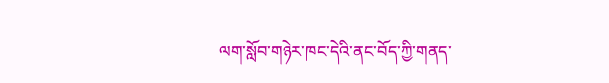ལག་སློབ་གཉེར་ཁང་དེའི་ནང་བོད་ཀྱི་གནད་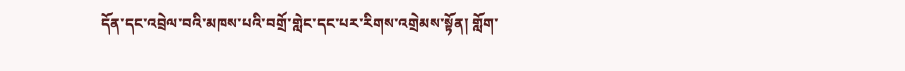དོན་དང་འབྲེལ་བའི་མཁས་པའི་བགྲོ་གླེང་དང་པར་རིགས་འགྲེམས་སྟོན། གློག་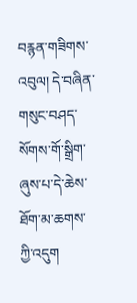བརྙན་གཟིགས་འབུལ། དེ་བཞིན་གསུང་བཤད་སོགས་གོ་སྒྲིག་ཞུས་པ་དེ་ཆེས་ཐོག་མ་ཆགས་ཀྱི་འདུག